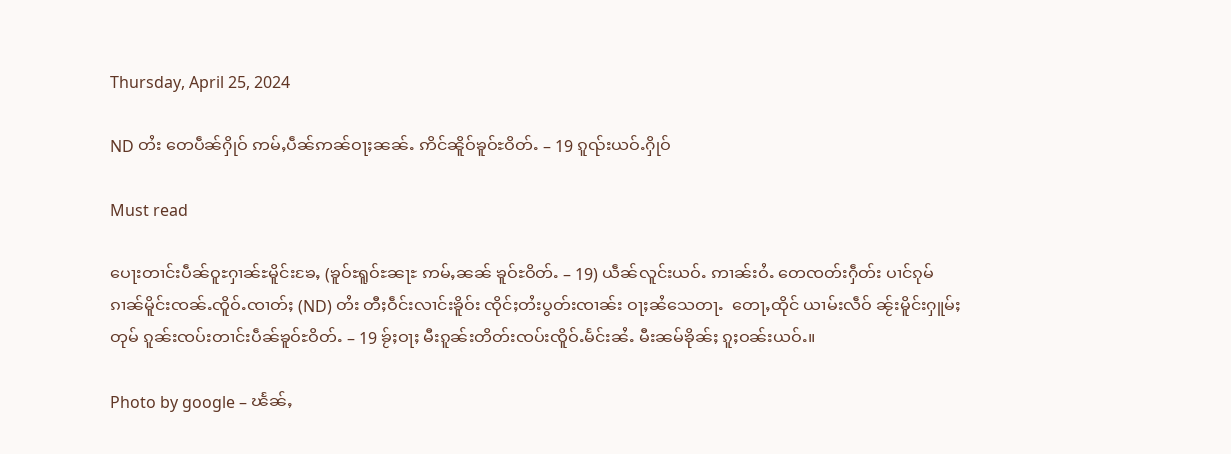Thursday, April 25, 2024

ND တႆး တေပဵၼ်ႁိုဝ် ဢမ်ႇပဵၼ်ဢၼ်ဝႃႈၼၼ်ႉ ဢိင်ၼိူဝ်ၶူဝ်ႊဝိတ်ႉ – 19 ၵူၺ်းယဝ်ႉႁိုဝ်

Must read

ပေႃးတၢင်းပဵၼ်ဝူႊႁၢၼ်ႊမိူင်းၶႄႇ (ၶူဝ်ႊရူဝ်ႊၼႃႊ ဢမ်ႇၼၼ် ၶူဝ်ႊဝိတ်ႉ – 19) ယဵၼ်လူင်းယဝ်ႉ ဢၢၼ်းဝႆႉ တေၸတ်းႁဵတ်း ပၢင်ၵုမ် ၵၢၼ်မိူင်းၸၼ်ႉၸိူဝ်ႉၸၢတ်ႈ (ND) တႆး တီႈဝဵင်းလၢင်းၶိူဝ်း ၸိုင်ႈတႆးပွတ်းၸၢၼ်း ဝႃႈၼႆသေတႃႉ  တေႃႇထိုင် ယၢမ်းလဵဝ် ၼႂ်းမိူင်းႁူမ်ႈတုမ် ၵူၼ်းၸပ်းတၢင်းပဵၼ်ၶူဝ်ႊဝိတ်ႉ – 19 ၶႂ်ႈဝႃႈ မီးၵူၼ်းတိတ်းၸပ်းၸိူဝ်ႉမႅင်းၼႆႉ မီးၼမ်ၶိုၼ်ႈ ၵူႈဝၼ်းယဝ်ႉ။

Photo by google – ၽႅၼ်ႇ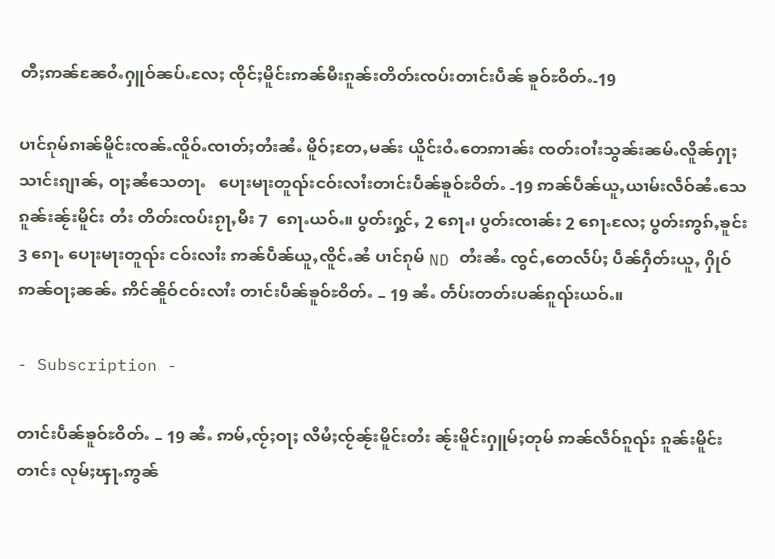တီႈဢၼ်ၼႄဝႆႉႁူဝ်ၼပ်ႉလႄႈ ၸိုင်ႈမိူင်းဢၼ်မီးၵူၼ်းတိတ်းၸပ်းတၢင်းပဵၼ် ၶူဝ်ႊဝိတ်ႉ-19

ပၢင်ၵုမ်ၵၢၼ်မိူင်းၸၼ်ႉၸိူဝ်ႉၸၢတ်ႈတႆးၼႆႉ မိူဝ်ႈတႄႇမၼ်း ယိူင်းဝႆႉတေဢၢၼ်း ၸတ်းဝၢႆးသွၼ်းၼမ်ႉလိူၼ်ႁႃႈသၢင်းၵျၢၼ်ႇ ဝႃႈၼႆသေတႃႉ   ပေႃးမႃးတူၺ်းငဝ်းလၢႆးတၢင်းပဵၼ်ၶူဝ်ႊဝိတ်ႉ -19 ဢၼ်ပဵၼ်ယူႇယၢမ်းလဵဝ်ၼႆႉသေ ၵူၼ်းၼႂ်းမိူင်း တႆး တိတ်းၸပ်းၵႂႃႇမီး 7  ၵေႃႉယဝ်ႉ။ ပွတ်းႁွင်ႇ 2 ၵေႃႉ၊ ပွတ်းၸၢၼ်း 2 ၵေႃႉလႄႈ ပွတ်းဢွၵ်ႇၶူင်း 3 ၵေႃႉ ပေႃးမႃးတူၺ်း ငဝ်းလၢႆး ဢၼ်ပဵၼ်ယူႇၸိူင်ႉၼႆ ပၢင်ၵုမ် ND တႆးၼႆႉ ၸွင်ႇတေလႅပ်ႈ ပဵၼ်ႁဵတ်းယူႇ ႁိုဝ်ဢၼ်ဝႃႈၼၼ်ႉ ဢိင်ၼိူဝ်ငဝ်းလၢႆး တၢင်းပဵၼ်ၶူဝ်ႊဝိတ်ႉ – 19 ၼႆႉ တႅပ်းတတ်းပၼ်ၵူၺ်းယဝ်ႉ။

- Subscription -

တၢင်းပဵၼ်ၶူဝ်ႊဝိတ်ႉ – 19 ၼႆႉ ဢမ်ႇၸႂ်ႈဝႃႈ လီမႆႈၸႂ်ၼႂ်းမိူင်းတႆး ၼႂ်းမိူင်းႁူမ်ႈတုမ် ဢၼ်လဵဝ်ၵူၺ်း ၵူၼ်းမိူင်းတၢင်း လုမ်ႈၾႃႉဢွၼ်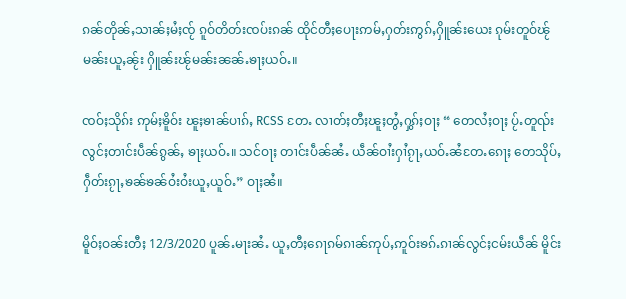ၵၼ်တိုၼ်ႇသၢၼ်ႈမႆႈၸႂ် ၵူဝ်တိတ်းၸပ်းၵၼ် ထိုင်တီႈပေႃးဢမ်ႇႁတ်းဢွၵ်ႇႁိူၼ်းယေး ၵုမ်းတူဝ်ၽႂ်မၼ်းယူႇၼႂ်း ႁိူၼ်းၽႂ်မၼ်းၼၼ်ႉၶႃႈယဝ်ႉ။

ၸဝ်ႈသိုၵ်း ဢုမ်ႈၶိူဝ်း ၽူႈၶၢၼ်ပၢၵ်ႇ RCSS တႄႉ လၢတ်ႈတီႈၽူႈတွႆႇႁွၵ်ႈဝႃႈ “ တေလႆႈဝႃႈ ပႂ်ႉတူၺ်းလွင်ႈတၢင်းပဵၼ်ၵွၼ်ႇ ၶႃႈယဝ်ႉ။ သင်ဝႃႈ တၢင်းပဵၼ်ၼႆႉ ယဵၼ်ဝၢႆးႁၢႆၵႂႃႇယဝ်ႉၼႆတႄႉၵေႃႈ တေသိုပ်ႇႁဵတ်းၵႂႃႇၶၼ်ၶၼ်ဝႆးဝႆးယူႇယူဝ်ႉ” ဝႃႈၼႆ။

မိူဝ်ႈဝၼ်းတီႈ 12/3/2020 ပူၼ်ႉမႃးၼႆႉ ယူႇတီႈၵေႃၵမ်ၵၢၼ်ဢုပ်ႇဢူဝ်းၶၵ်ႉၵၢၼ်လွင်ႈငမ်းယဵၼ် မိူင်း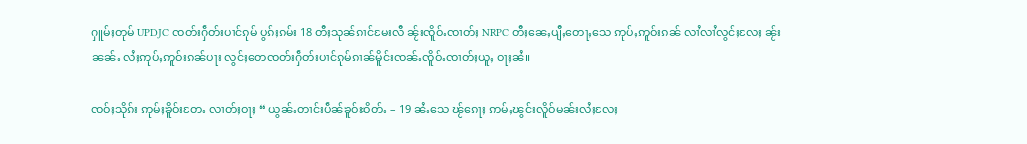ႁူမ်ႈတုမ် UPDJC ၸတ်းႁဵတ်းပၢင်ၵုမ် ပွၵ်ႈၵမ်း 18 တီႈသုၼ်ၵၢင်မႄးလီ ၼႂ်းၸိူဝ်ႉၸၢတ်ႈ NRPC တီႈၼေႇပျီႇတေႃႇသေ ဢုပ်ႇဢူဝ်းၵၼ် လၢႆလၢႆလွင်ႈလႄႈ ၼႂ်းၼၼ်ႉ လႆႈဢုပ်ႇဢူဝ်းၵၼ်ပႃး လွင်ႈတေၸတ်းႁဵတ်းပၢင်ၵုမ်ၵၢၼ်မိူင်းၸၼ်ႉၸိူဝ်ႉၸၢတ်ႈယူႇ ဝႃႈၼႆ။

ၸဝ်ႈသိုၵ်း ဢုမ်ႈၶိူဝ်းတႄႉ လၢတ်ႈဝႃႈ “ ယွၼ်ႉတၢင်းပဵၼ်ၶူဝ်ႊဝိတ်ႉ – 19 ၼႆႉသေ ၽႂ်ၵေႃႈ ဢမ်ႇၽွင်းလိူဝ်မၼ်းလႆႈလႄႈ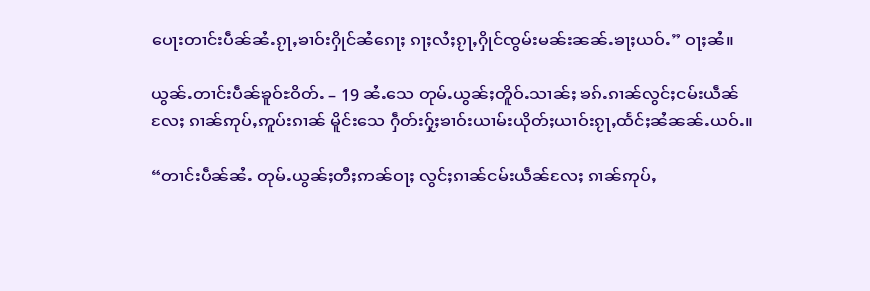ပေႃးတၢင်းပဵၼ်ၼႆႉၵႂႃႇၶၢဝ်းႁိုင်ၼႆၵေႃႈ ၵႃႈလႆႈၵႂႃႇႁိုင်ၸွမ်းမၼ်းၼၼ်ႉၶႃႈယဝ်ႉ” ဝႃႈၼႆ။

ယွၼ်ႉတၢင်းပဵၼ်ၶူဝ်ႊဝိတ်ႉ – 19 ၼႆႉသေ တုမ်ႉယွၼ်ႈတိူဝ်ႉသၢၼ်ႈ ၶၵ်ႉၵၢၼ်လွင်ႈငမ်းယဵၼ်လႄႈ ၵၢၼ်ဢုပ်ႇဢူပ်းၵၢၼ် မိူင်းသေ ႁဵတ်းႁႂ်ႈၶၢဝ်းယၢမ်းယိုတ်ႈယၢဝ်းၵႂႃႇထႅင်ႈၼႆၼၼ်ႉယဝ်ႉ။

“တၢင်းပဵၼ်ၼႆႉ တုမ်ႉယွၼ်ႈတီႈဢၼ်ဝႃႈ လွင်ႈၵၢၼ်ငမ်းယဵၼ်လႄႈ ၵၢၼ်ဢုပ်ႇ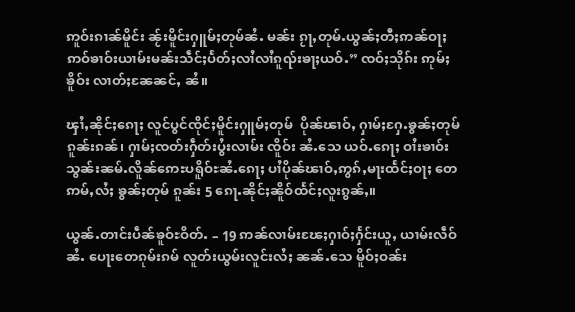ဢူဝ်းၵၢၼ်မိူင်း ၼႂ်းမိူင်းႁူမ်ႈတုမ်ၼႆႉ မၼ်း ၵႂႃႇတုမ်ႉယွၼ်ႈတီႈဢၼ်ဝႃႈ ဢဝ်ၶၢဝ်းယၢမ်းမၼ်းသဵင်ႈပႅတ်ႈလၢႆလၢႆၵူၺ်းၶႃႈယဝ်ႉ” ၸဝ်ႈသိုၵ်း ဢုမ်ႈၶိူဝ်း လၢတ်ႈၼႄၼင်ႇ ၼႆ။

ၾၢႆႇၼိုင်ႈၵေႃႈ လူင်ပွင်ၸိုင်ႈမိူင်းႁူမ်ႈတုမ်  ပိုၼ်ၽၢဝ်ႇ ႁၢမ်ႈႁႄႉၶွၼ်ႈတုမ်ၵူၼ်းၵၼ်၊ ႁၢမ်ႈၸတ်းႁဵတ်းပွႆးလၢမ်း ၸိူဝ်း ၼႆႉသေ ယဝ်ႉၵေႃႈ ဝၢႆးၶၢဝ်းသွၼ်းၼမ်ႉလိူၼ်ဢေႊပရိူဝ်ႊၼႆႉၵေႃႈ ပၢႆပိုၼ်ၽၢဝ်ႇဢွၵ်ႇမႃးထႅင်ႈဝႃႈ တေဢမ်ႇလႆႈ ၶွၼ်ႈတုမ် ၵူၼ်း 5 ၵေႃႉၼိုင်ႈၼိူဝ်ထႅင်ႈလူးၵွၼ်ႇ။

ယွၼ်ႉတၢင်းပဵၼ်ၶူဝ်ႊဝိတ်ႉ – 19 ဢၼ်လၢမ်းၽႄႈႁၢဝ်ႈႁႅင်းယူႇ ယၢမ်းလဵဝ်ၼႆႉ ပေႃးတေၵုမ်းၵမ် လူတ်းယွမ်းလူင်းလႆႈ ၼၼ်ႉသေ မိူဝ်ႈဝၼ်း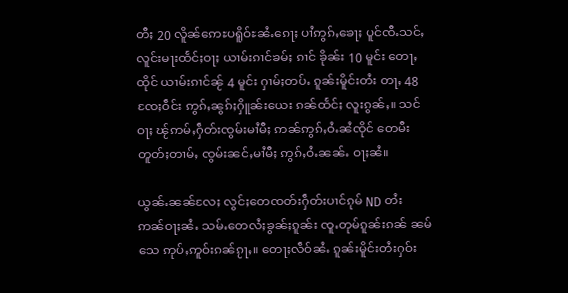တီႈ 20 လိူၼ်ဢေႊပရိူဝ်ႊၼႆႉၵေႃႈ ပၢႆဢွၵ်ႇၶေႃႈ ပူင်ၸီႉသင်ႇလူင်းမႃးထႅင်ႈဝႃႈ ယၢမ်းၵၢင်ၶမ်ႈ ၵၢင် ၶိုၼ်း 10 မူင်း တေႃႇထိုင် ယၢမ်းၵၢင်ၼႂ် 4 မူင်း ႁၢမ်ႈတပ်ႉ ၵူၼ်းမိူင်းတႆး တႃႇ 48 ၸႄႈဝဵင်း ဢွၵ်ႇၼွၵ်ႈႁိူၼ်းယေး ၵၼ်ထႅင်ႈ လူးၵွၼ်ႇ။ သင်ဝႃႈ ၽႂ်ဢမ်ႇႁဵတ်းၸွမ်းမၢႆမီႈ ဢၼ်ဢွၵ်ႇဝႆႉၼႆၸိုင် တေမီးတူတ်ႈတၢမ်ႇ ၸွမ်းၼင်ႇမၢႆမီႈ ဢွၵ်ႇဝႆႉၼၼ်ႉ ဝႃႈၼႆ။

ယွၼ်ႉၼၼ်လႄႈ လွင်ႈတေၸတ်းႁဵတ်းပၢင်ၵုမ် ND တႆး ဢၼ်ဝႃႈၼႆႉ သမ်ႉတေလႆႈၶွၼ်ႈၵူၼ်း ၸူႉတုမ်ၵူၼ်းၵၼ် ၼမ်သေ ဢုပ်ႇဢူဝ်းၵၼ်ၵႂႃႇ။ တေႃႈလဵဝ်ၼႆႉ ၵူၼ်းမိူင်းတႆးႁဝ်း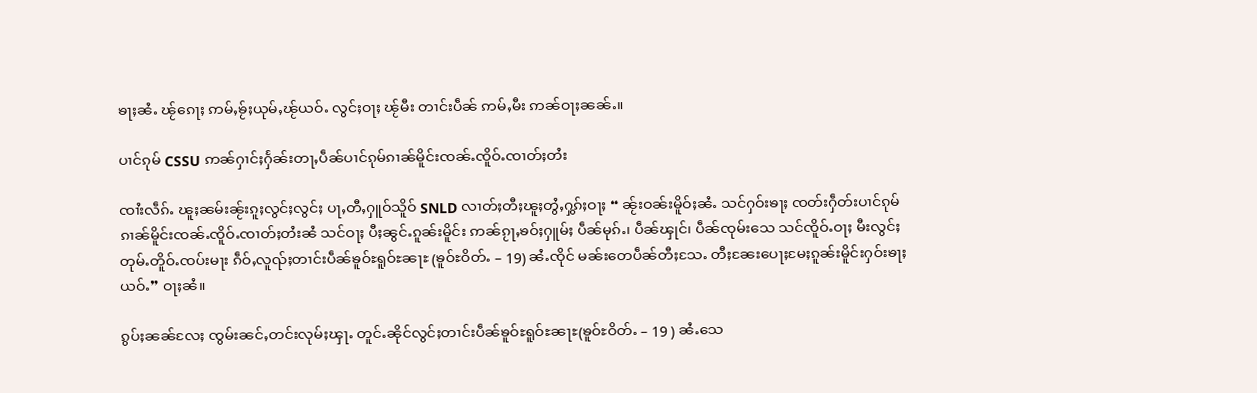ၶႃႈၼႆႉ ၽႂ်ၵေႃႈ ဢမ်ႇၶႂ်ႈယုမ်ႇၽႂ်ယဝ်ႉ လွင်ႈဝႃႈ ၽႂ်မီး တၢင်းပဵၼ် ဢမ်ႇမီး ဢၼ်ဝႃႈၼၼ်ႉ။

ပၢင်ၵုမ် CSSU ဢၼ်ႁၢင်ႈႁႅၼ်းတႃႇပဵၼ်ပၢင်ၵုမ်ၵၢၼ်မိူင်းၸၼ်ႉၸိူဝ်ႉၸၢတ်ႈတႆး

ၸၢႆးလဵၵ်ႉ ၽူႈၼမ်းၼႂ်းၵူႈလွင်ႈလွင်ႈ ပႃႇတီႇႁူဝ်သိူဝ် SNLD လၢတ်ႈတီႈၽူႈတွႆႇႁွၵ်ႈဝႃႈ “ ၼႂ်းဝၼ်းမိူဝ်ႈၼႆႉ သင်ႁဝ်းၶႃႈ ၸတ်းႁဵတ်းပၢင်ၵုမ်ၵၢၼ်မိူင်းၸၼ်ႉၸိူဝ်ႉၸၢတ်ႈတႆးၼႆ သင်ဝႃႈ ပီႈၼွင်ႉၵူၼ်းမိူင်း ဢၼ်ၵႂႃႇၶဝ်ႈႁူမ်ႈ ပဵၼ်မုၵ်ႉ၊ ပဵၼ်ၾုင်၊ ပဵၼ်ၸုမ်းသေ သင်ၸိူဝ်ႉဝႃႈ မီးလွင်ႈတုမ်ႉတိူဝ်ႉၸပ်းမႃး ၵဵဝ်ႇလူၺ်ႈတၢင်းပဵၼ်ၶူဝ်ႊရူဝ်ႊၼႃႊ (ၶူဝ်ႊဝိတ်ႉ – 19) ၼႆႉၸိုင် မၼ်းတေပဵၼ်တီႈသႄႉ တီႈၼႄးပေႃႈမႄႈၵူၼ်းမိူင်းႁဝ်းၶႃႈယဝ်ႉ” ဝႃႈၼႆ။

ၵွပ်ႈၼၼ်လႄႈ ၸွမ်းၼင်ႇတင်းလုမ်ႈၾႃႉ တူင်ႉၼိုင်လွင်ႈတၢင်းပဵၼ်ၶူဝ်ႊရူဝ်ႊၼႃႊ(ၶူဝ်ႊဝိတ်ႉ – 19 ) ၼႆႉသေ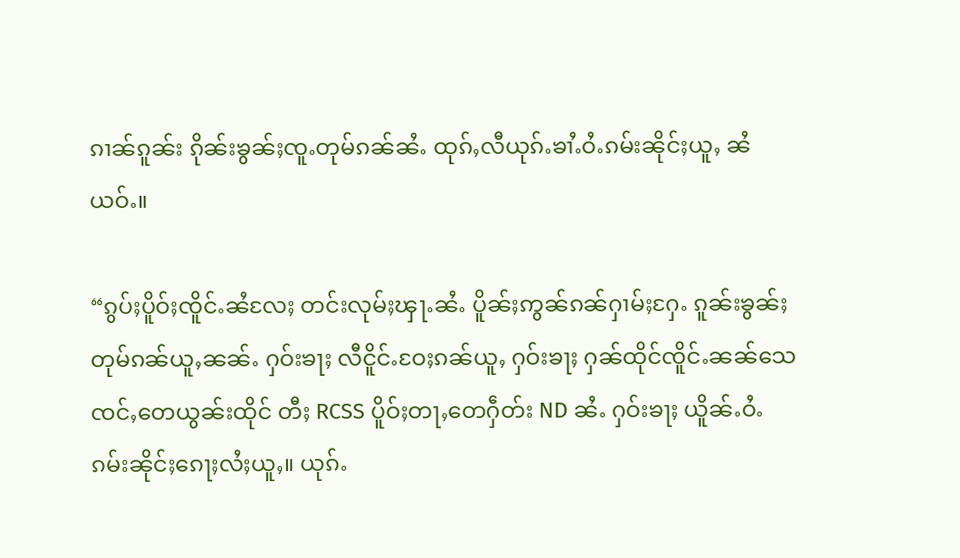ၵၢၼ်ၵူၼ်း ၵိုၼ်းၶွၼ်ႈၸူႉတုမ်ၵၼ်ၼႆႉ ထုၵ်ႇလီယုၵ်ႉၶၢႆႉဝႆႉၵမ်းၼိုင်ႈယူႇ ၼႆယဝ်ႉ။

“ၵွပ်ႈပိူဝ်ႈၸိူင်ႉၼႆလႄႈ တင်းလုမ်ႈၾႃႉၼႆႉ ပိူၼ်ႈဢွၼ်ၵၼ်ႁၢမ်ႈႁႄႉ ၵူၼ်းၶွၼ်ႈတုမ်ၵၼ်ယူႇၼၼ်ႉ ႁဝ်းၶႃႈ လီငိူင်ႉဝႄႈၵၼ်ယူႇ ႁဝ်းၶႃႈ ႁၼ်ထိုင်ၸိူင်ႉၼၼ်သေ ၸင်ႇတေယွၼ်းထိုင် တီႈ RCSS ပိူဝ်ႈတႃႇတေႁဵတ်း ND ၼႆႉ ႁဝ်းၶႃႈ ယိူၼ်ႉဝႆႉၵမ်းၼိုင်ႈၵေႃႈလႆႈယူႇ။ ယုၵ်ႉ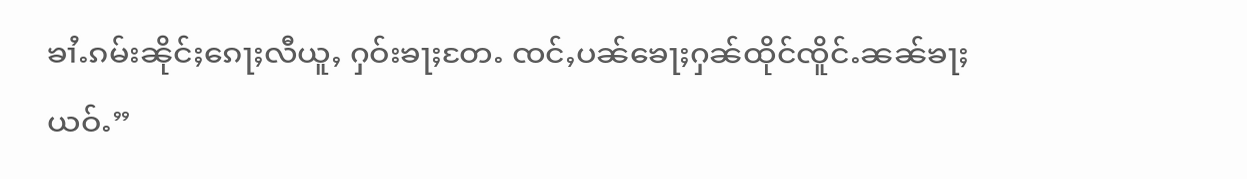ၶၢႆႉၵမ်းၼိုင်ႈၵေႃႈလီယူႇ ႁဝ်းၶႃႈတႄႉ ၸင်ႇပၼ်ၶေႃႈႁၼ်ထိုင်ၸိူင်ႉၼၼ်ၶႃႈယဝ်ႉ”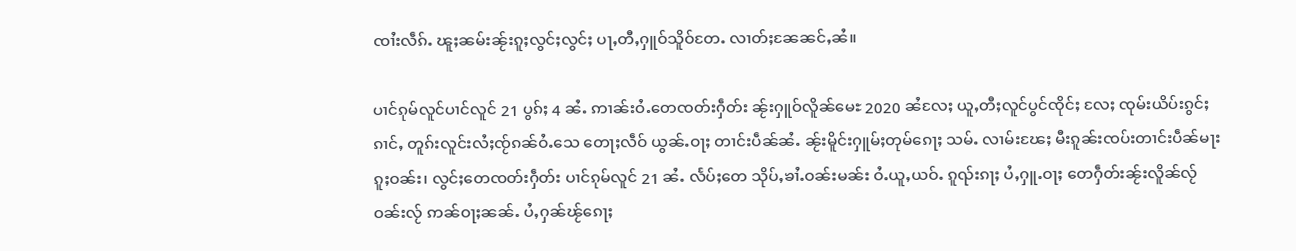ၸၢႆးလဵၵ်ႉ ၽူႈၼမ်းၼႂ်းၵူႈလွင်ႈလွင်ႈ ပႃႇတီႇႁူဝ်သိူဝ်တႄႉ လၢတ်ႈၼႄၼင်ႇၼႆ။

ပၢင်ၵုမ်လူင်ပၢင်လူင် 21 ပွၵ်ႈ 4 ၼႆႉ ဢၢၼ်းဝႆႉတေၸတ်းႁဵတ်း ၼႂ်းႁူဝ်လိူၼ်မေႊ 2020 ၼႆလႄႈ ယူႇတီႈလူင်ပွင်ၸိုင်ႈ လႄႈ ၸုမ်းယိပ်းၵွင်ႈၵၢင်ႇ တူၵ်းလူင်းလႆႈၸႂ်ၵၼ်ဝႆႉသေ တေႃႈလဵဝ် ယွၼ်ႉဝႃႈ တၢင်းပဵၼ်ၼႆႉ ၼႂ်းမိူင်းႁူမ်ႈတုမ်ၵေႃႈ သမ်ႉ လၢမ်းၽႄႈ မီးၵူၼ်းၸပ်းတၢင်းပဵၼ်မႃးၵူႈဝၼ်း၊ လွင်ႈတေၸတ်းႁဵတ်း ပၢင်ၵုမ်လူင် 21 ၼႆႉ လႅပ်ႈတေ သိုပ်ႇၶၢႆႉဝၼ်းမၼ်း ဝႆႉယူႇယဝ်ႉ ၵူၺ်းၵႃႈ ပႆႇႁူႉဝႃႈ တေႁဵတ်းၼႂ်းလိူၼ်လႂ် ဝၼ်းလႂ် ဢၼ်ဝႃႈၼၼ်ႉ ပႆႇႁၼ်ၽႂ်ၵေႃႈ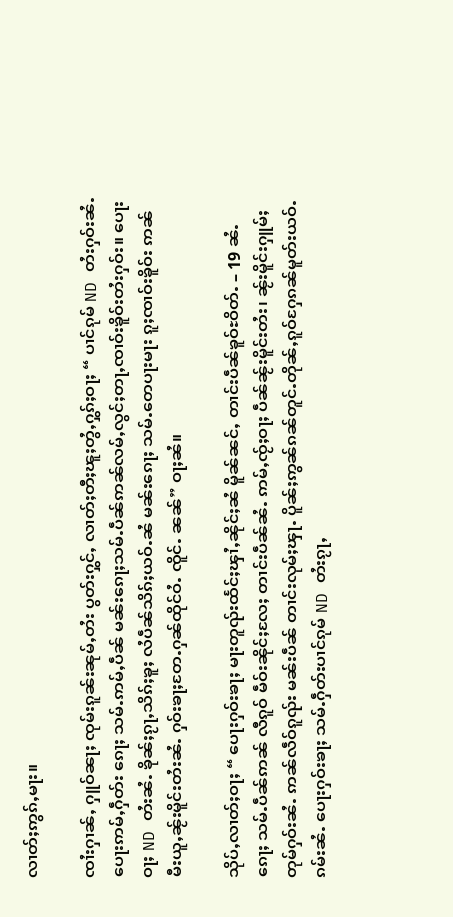လၢတ်ႈဢွၵ်ႇမႃး။

ၸၢႆးႁၢၼ်ႇ ႁူဝ်ၼႃႈ ၸုမ်းၵူၼ်းၼုမ်ႇတႆး ပွတ်းႁွင်ႇ လၢတ်ႈတီႈၽူႈတွႆႇႁွၵ်ႈဝႃႈ “ ပၢင်ၵုမ် ND တႆးႁဝ်းၼႆႉ ပေႃးဢမ်ႇႁဵတ်း ၵေႃႈ သမ်ႉဢမ်ႇပဵၼ် မၼ်းၵေႃႈသမ်ႉပဵၼ်ဢၼ်လမ်ႇလွင်ႈတႃႇၸၢဝ်းၶိူဝ်းတႆးႁဝ်း။ ပေႃးဝႃႈ ND တႆးၼႆႉ ၶိုၼ်ႈၵႂႃႇသိၵ်ႈၶူႈ လႆပဵၼ်သိၵ်ႈယဝ်ႉၼႆ မၼ်းၵေႃႈ သမ်ႉတေပႃးမႃး ၵူႈၸၢဝ်းၶိူဝ်း ဢၼ်မီးယူႇၼႂ်းမိူင်းတႆးၼႆႉ ႁဝ်းၶႃႈတႄႉႁၼ်ထိုင်ဝႆႉ ၸိူင်ႉ ၼၼ်” ဝႃႈၼႆ။

သိုပ်ႇလၢတ်ႈဝႃႈ “ ပေႃးႁဝ်းၶႃႈ မႃးတူၺ်းထႅင်ႈၾၢႆႇၼိုင်ႈၼႆ မိူၼ်ၼင်ႇ တၢင်းပဵၼ်ၶူဝ်ႊဝိတ်ႉ – 19 ၼႆႉၵေႃႈ သမ်ႉပဵၼ်ဢၼ် လီၵူဝ် မဵဝ်းၼိုင်ႈလႄႈ တၢင်းပဵၼ်ၼႆႉ ဢမ်ႇၸႂ်ႈဝႃႈ ပဵၼ်ၼႂ်းမိူင်းတႆး၊ ၼႂ်းမိူင်းႁူမ်ႈတုမ်ႁဝ်းၼႆႉ ဢၼ်လဵဝ်ၵူၺ်း မၼ်းပဵၼ် တၢင်းလုမ်ႈၾႃႉ ပိူၼ်ႈဢွၼ်ၵၼ်တူင်ႉတိုၼ်ႇၵူဝ်ႁႄၵၼ်မူတ်းယဝ်ႉ ၵမ်းၼႆႉ ပေႃးႁဝ်းၶႃႈ သမ်ႉႁဵတ်းပၢင်ၵုမ် ND တႆးၵႂႃႇ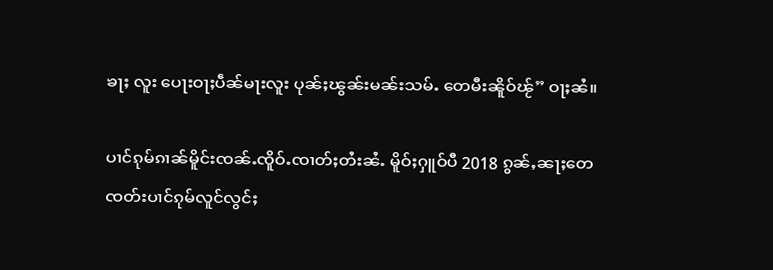ၶႃႈ လူး ပေႃးဝႃႈပဵၼ်မႃးလူး ပုၼ်ႈၽွၼ်းမၼ်းသမ်ႉ တေမီးၼိူဝ်ၽႂ်” ဝႃႈၼႆ။

ပၢင်ၵုမ်ၵၢၼ်မိူင်းၸၼ်ႉၸိူဝ်ႉၸၢတ်ႈတႆးၼႆႉ မိူဝ်ႈႁူဝ်ပီ 2018 ၵွၼ်ႇၼႃႈတေၸတ်းပၢင်ၵုမ်လူင်လွင်ႈ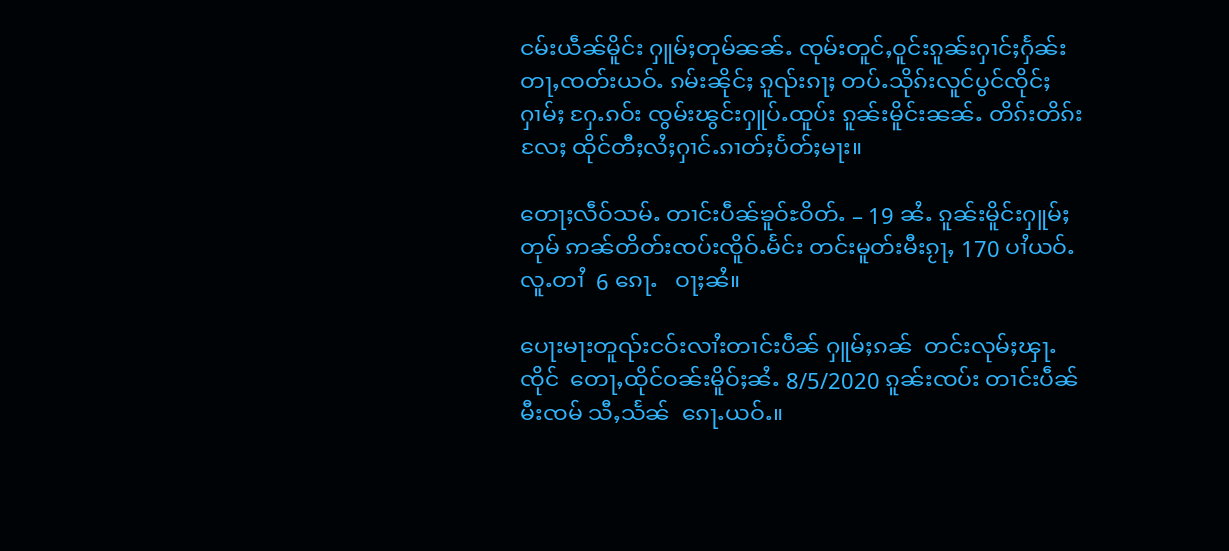ငမ်းယဵၼ်မိူင်း ႁူမ်ႈတုမ်ၼၼ်ႉ ၸုမ်းတူင်ႇဝူင်းၵူၼ်းႁၢင်ႈႁႅၼ်းတႃႇၸတ်းယဝ်ႉ ၵမ်းၼိုင်ႈ ၵူၺ်းၵႃႈ တပ်ႉသိုၵ်းလူင်ပွင်ၸိုင်ႈ ႁၢမ်ႈ ႁႄႉၵဝ်း ၸွမ်းၽွင်းႁူပ်ႉထူပ်း ၵူၼ်းမိူင်းၼၼ်ႉ တိၵ်းတိၵ်းလႄႈ ထိုင်တီႈလႆႈႁၢင်ႉၵၢတ်ႈပႅတ်ႈမႃး။

တေႃႈလဵဝ်သမ်ႉ တၢင်းပဵၼ်ၶူဝ်ႊဝိတ်ႉ – 19 ၼႆႉ ၵူၼ်းမိူင်းႁူမ်ႈတုမ် ဢၼ်တိတ်းၸပ်းၸိူဝ်ႉမႅင်း တင်းမူတ်းမီးၵႂႃႇ 170 ပၢႆယဝ်ႉ လူႉတၢႆ  6 ၵေႃႉ   ဝႃႈၼႆ။

ပေႃးမႃးတူၺ်းငဝ်းလၢႆးတၢင်းပဵၼ် ႁူမ်ႈၵၼ်  တင်းလုမ်ႈၾႃႉၸိုင်  တေႃႇထိုင်ဝၼ်းမိူဝ်ႈၼႆႉ 8/5/2020 ၵူၼ်းၸပ်း တၢင်းပဵၼ် မီးၸမ် သီႇသႅၼ်  ၵေႃႉယဝ်ႉ။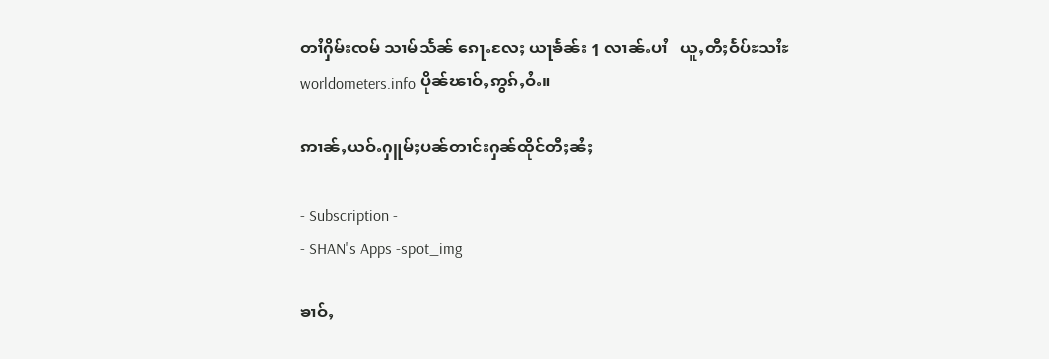တၢႆႁိမ်းၸမ် သၢမ်သႅၼ် ၵေႃႉလႄႈ ယႃၶႅၼ်း 1 လၢၼ်ႉပၢႆ   ယူႇတီႈဝႅပ်ႊသၢႆႊ  worldometers.info ပိုၼ်ၽၢဝ်ႇဢွၵ်ႇဝႆႉ။

ဢၢၼ်ႇယဝ်ႉႁူမ်ႈပၼ်တၢင်းႁၼ်ထိုင်တီႈၼႆႈ

- Subscription -
- SHAN's Apps -spot_img

ၶၢဝ်ႇ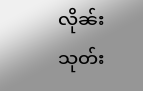လိုၼ်းသုတ်း